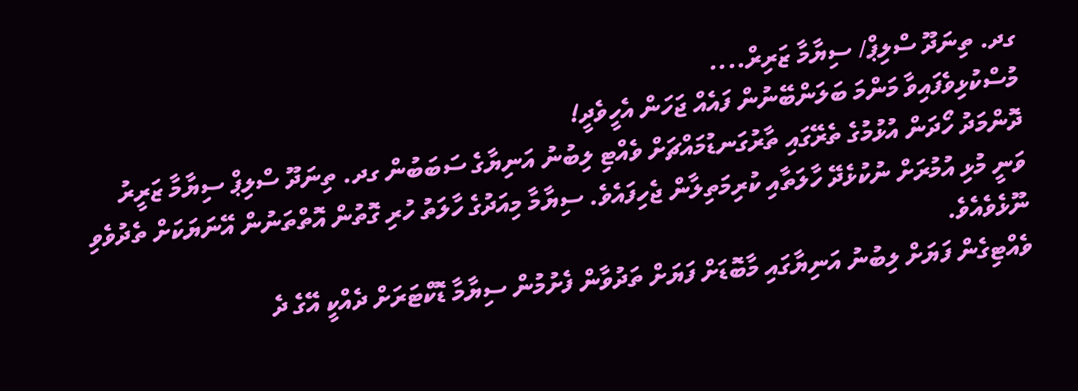ގދ. ތިނަދޫ ސްލިޕް/ ސިޔާމާ ޒަރިރް....
މުސްކުޅިވެފައިވާ މަންމަ ބަލަންބޭނުން ފައެއް ޖަހަން އެހީވެދީ!
ދޮންމަދު ހޯދަން އުޅުމުގެ ތެރޭގައި ތާރުގަނޑުމައްޗަށް ވެއްޓި ލިބުނު އަނިޔާގެ ސަބަބުން ގދ. ތިނަދޫ ސްލިޕް ސިޔާމާ ޒަރީރު ވަނީ މުޅި އުމުރަށް ނުކުޅެދޭ ހާލަތާއި ކުރިމަތިލާން ޖެހިފައެވެ. ސިޔާމާ މިއަދުގެ ހާލަތު ހުރި ގޮތުން އޮތްތަނުން އޭނަޔަކަށް ތެދުވެވި ނޫޅެވެއެވެ.
ވެއްޓިގެން ފަޔަށް ލިބުނު އަނިޔާގައި މާބޮޑަށް ފަޔަށް ތަދުވާން ފެށުމުން ސިޔާމާ ޑޮކްޓަރަށް ދެއްކީ އޭގެ ދެ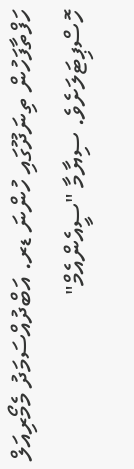ހަފްތާފަހުން ތިނަދޫގައި ހުންނަ ޑރ. އަބްދުއްސަމަދު މެމޯރިއަލް ހޮސްޕިޓަލަށެވެ. ސިޔާމާ "ސީއެންއެމް"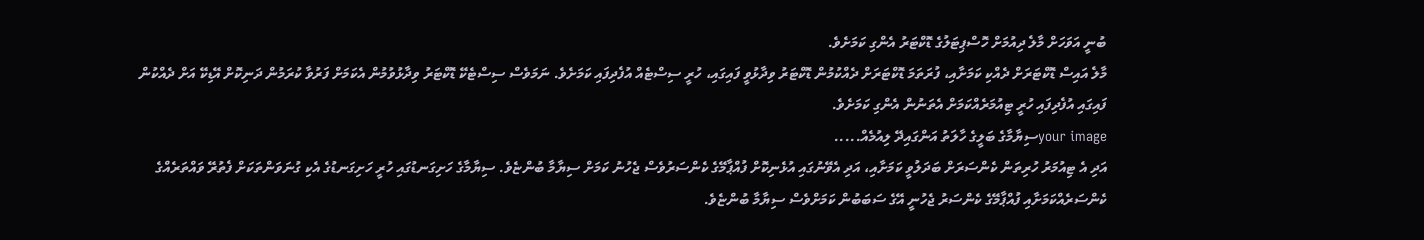ބުނީ އަވަހަށް މާލެ ދިއުމަށް ހޮސްޕިޓަލުގެ ޑޮކްޓަރު އެންގި ކަމަށެވެ.
މާލެ އައިސް ޑޮކްޓަރަށް ދެއްކި ކަމަށާއި، ފުރަތަމަ ޑޮކްޓަރަށް ދެއްކުމުން ޑޮކްޓަރު ވިދާޅުވީ ފައިގައި، ހުރީ ސިސްޓެއް އުފެދިފައި ކަމަށެވެ. ނަމަވެސް ސިސްޓެކޭ ޑޮކްޓަރު ވިދާޅުވުމުން އެކަމަށް ފަރުވާ ކުރަމުން ދަނިކޮށް އޭޑިކޭ އަށް ދެއްކުން ފައިގައި އުފެދިފައި ހުރީ ޓިއުމަރެއްކަމަށް އެތަނުން އެންގި ކަމަށެވެ.
your imageސިޔާމާގެ ބަލީގެ ހާލަތު އަންގައިދޭ ލިއުމެއް.....
އަދި އެ ޓިއުމަރު ހުރިތަން ކެންސަރަށް ބަދަލުވީ ކަމަށާއި، އަދި އެވޭނުގައި އުޅެނިކޮށް ފުއްޕާމޭގެ ކެންސަރުވެސް ޖެހުނު ކަމަށް ސިޔާމާ ބުންޏެވެ. ސިޔާމާގެ ހަށިގަނޑުގައި ހުރީ ހަށިގަނޑުގެ އެކި ގުނަވަންތަކަށް ފެތުރޭ ވައްތަރެއްގެ ކެންސަރެއްކަމަށާއި ފުއްޕާމޭގެ ކެންސަރު ޖެހުނީ އޭގެ ސަބަބުން ކަމަށްވެސް ސިޔާމާ ބުންޏެވެ.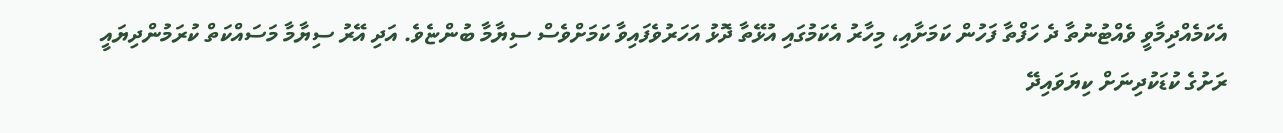އެކަމެއްދިމާވީ ވެއްޓުނުތާ ދެ ހަފްތާ ފަހުން ކަމަށާއި، މިހާރު އެކަމުގައި އުޅޭތާ ދޮޅު އަހަރުވެފައިވާ ކަމަށްވެސް ސިޔާމާ ބުންޏެވެ. އަދި އޭރު ސިޔާމާ މަސައްކަތް ކުރަމުންދިޔައީ ރަށުގެ ކުޑަކުދިނަށް ކިޔަވައިދޭ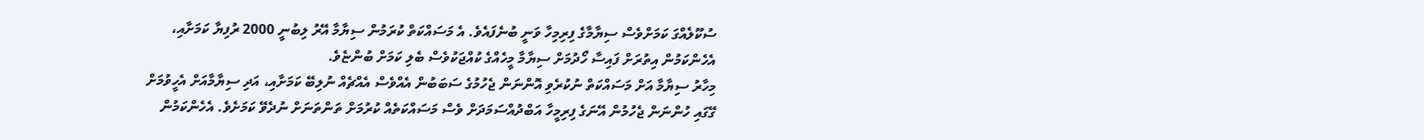ސުކޫލެއްގަ ކަމަށްވެސް ސިޔާމާގެ ފިރިމިހާ ވަނީ ބުނެފައެވެ. އެ މަސައްކަތް ކުރަމުން ސިޔާމާ އޭރު ލިބުނީ 2000 ރުފިޔާ ކަމަށާއި، އެހެންކަމުން އިތުރަށް ފައިސާ ހޯދުމަށް ސިޔާމާ މީހެއްގެ ކުއްޖަކުވެސް ބެލި ކަމަށް ބުންޏެވެ.
މިހާރު ސިޔާމާ އަށް މަސައްކަތް ނުކުރެވި އޮންނަން ޖެހުމުގެ ސަބަބުން އެއްވެސް އެއްޗެއް ނުލިބޭ ކަމަށާއި، އަދި ސިޔާމާއަށް އެހީވުމަށް ގޭގައި ހުންނަން ޖެހުމުން އޭނަގެ ފިރިމީހާ އަބްދުއްސަމަދަށް ވެސް މަސައްކަތެއް ކުރުމަށް ތަންތަނަށް ނުދެވޭ ކަމަށެވެ. އެހެންކަމުން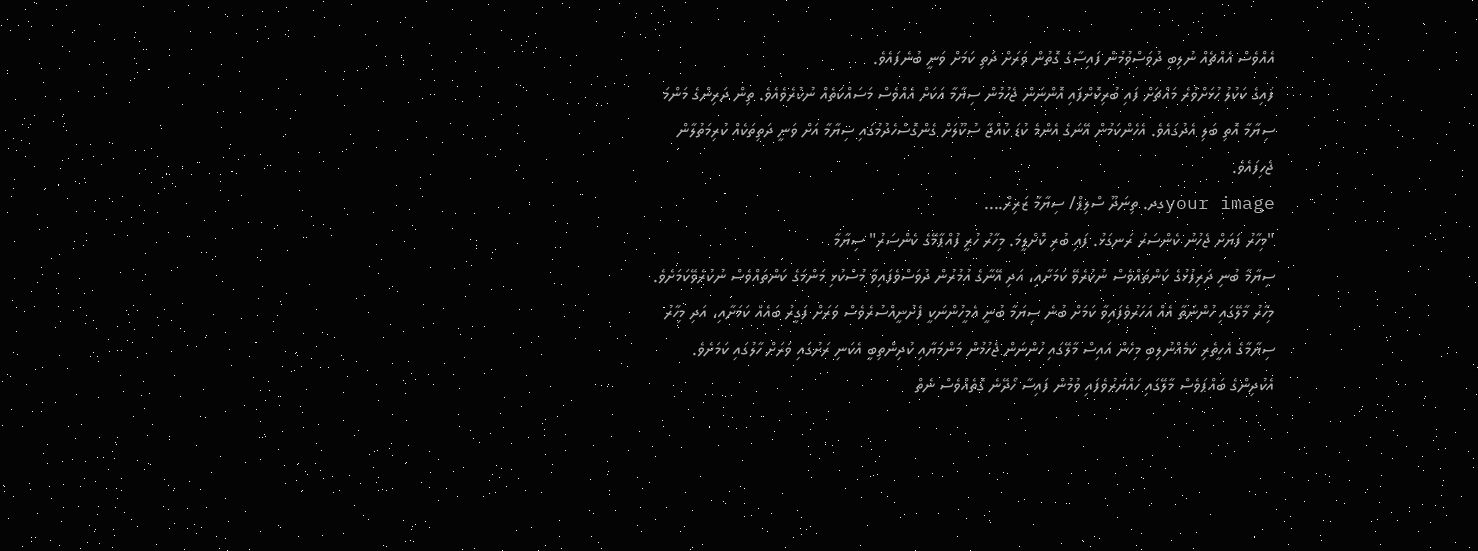އެއްވެސް އެއްޗެއް ނުލިބި ދުވަސްވުމުން ފައިސާގެ ގޮތުން ވަރަށް ދަތި ކަމަށް ވަނީ ބުނެފައެވެ.
ފައިގެ ކަކުލު ހުޅަށްވުރެ މައްޗަށް ފައި ބުރިކޮށްފައި އޮންނަން ޖެހުމުން ސިޔާމާ އަކަށް އެއްވެސް މަސައްކަތެއް ނުކުރެވެއެވެ. ތިން ދަރިންގެ މަންމަ ސިޔާމާ އޮތި ބަލި އެދުގައެވެ. އެހެންކަމުން އޭނަގެ އެންމެ ކުޑަ ކުއްޖާ ސުކޫލަށް ގެންގޮސްހެދުމުގައި ސިޔާމާ އަށް ވަނީ ދަތިތަކެއް ކުރިމަތުލާން ޖެހިފައެވެ.
your imageގދ. ތިނަދޫ ސްލިޕް/ ސިޔާމާ ޒަރިރް....
"މިހާރު ފަޔަށް ޖެހުނު ކެންސަރު ރަނގަޅު. ފައި ބުރި ކޮށްލީމަ. މިހާރު ހުރީ ފުއްޕާމޭގެ ކެންސަރު" ސިޔާމާ
ސިޔާމާ ބުނި ދަރިފުޅުގެ ކަންތައްވެސް ނުކުރެވޭ ކަމަށާއި، އަދި އޭނާގެ އުމުރުން ދުވަސްވެފައިވާ މުސްކުޅި މަންމަގެ ކަންތައްވެސް ނުކުރެވޭކަމަށެވެ. މިހާރު މާލޭގައި ހުންނަތާ އެއް އަހަރުވެފައިވާ ކަމަށް ބުނެ ސިޔަމާ ބުނީ އެމީހުންނަކީ ފެށުނީއްސުރެވެސް ވަރަށް ފަގީރު ބައެއް ކަމަށާއި، އަދި މިހާރު ސިޔާމާގެ އެހީތެރި ކަމެއްނުލިބި މިހެން އައިސް މާލޭގައި ހުންނަން ޖެހުމުން މަންމަޔާއި ކުދިންތިބީ އެކަނި ރަށުގައި ވަރަށް ހާލުގައި ކަމަށެވެ. އެކުދިންގެ ބައްޕަވެސް މާލޭގައި ހައްޔަރުވެފައި ވުމުން ފައިސާ ހޯދޭނެ ގޮތެއްވެސް ނެތް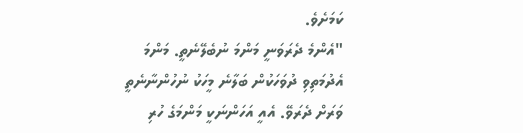ކަމަށެވެ.
"އެންމެ ދެރަވަނީ މަންމަ ނުބެލޭނެތީ. މަންމަ އެދުމަތިވި ދުވަހަކުން ބަލާނެ މީހަކު ނުހުންނާނެތީ ވަރަށް ދެރަވޭ. އެއީ އަހަންނަކީ މަންމަގެ ހުރި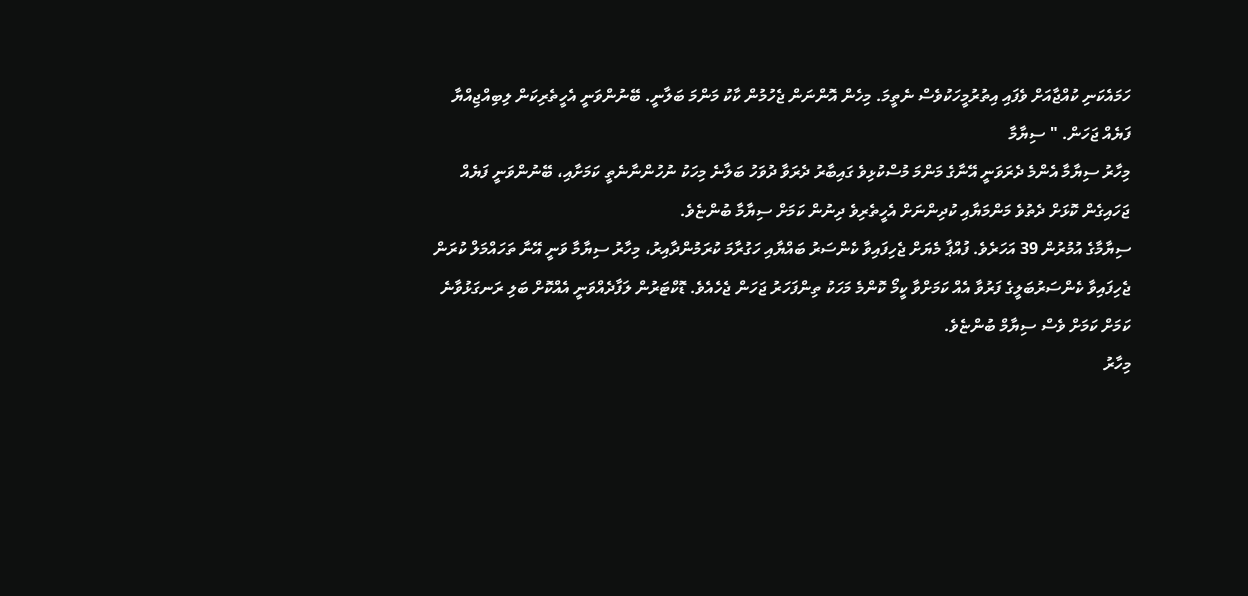ހަމައެކަނި ކުއްޖާއަށް ވެފައި އިތުރުމީހަކުވެސް ނެތީމަ. މިހެން އޮންނަން ޖެހުމުން ކާކު މަންމަ ބަލާނީ. ބޭނުންވަނީ އެހީތެރިކަން ލިބިއްޖިއްޔާ ފަޔެއް ޖަހަން. " ސިޔާމާ
މިހާރު ސިޔާމާ އެންމެ ދެރަވަނީ އޭނާގެ މަންމަ މުސްކުޅިވެ ގައިބާރު ދެރަވާ ދުވަހު ބަލާނެ މިހަކު ނުހުންނާނެތީ ކަމަށާއި، ބޭނުންވަނީ ފަޔެއް ޖަހައިގެން ކޮޅަށް ދެތުވެ މަންމަޔާއި ކުދިންނަށް އެހީތެރިވެ ދިނުން ކަމަށް ސިޔާމާ ބުންޏެވެ.
ސިޔާމާގެ އުމުރުން 39 އަހަރެވެ. ފުއްޕާ މެޔަށް ޖެހިފައިވާ ކެންސަރު ބައްޔާއި ހަގުރާމަ ކުރަމުންދާއިރު، މިހާރު ސިޔާމާ ވަނީ އޭނާ ތަހައްމަލް ކުރަން ޖެހިފައިވާ ކެންސަރުބަލީގެ ފަރުވާ އެއް ކަމަށްވާ ކީމޯ ކޮންމެ މަހަކު ތިންފަހަރު ޖަހަން ޖެހެއެވެ. ޑޮކްޓަރުން ލަފާދެއްވަނީ އެއްކޮށް ބަލި ރަނގަޅުވާނެ ކަމަށް ކަމަށް ވެސް ސިޔާމް ބުންޏެވެ.
މިހާރު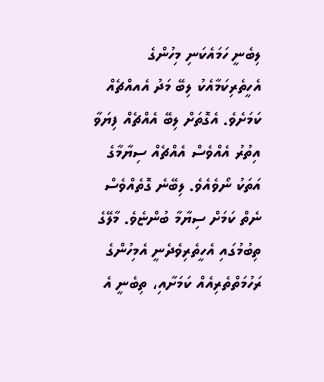ލިބެނީ ހަމައެކަނި މިހުންގެ އެހީތެރިކަމާއެކު ލިބޭ މަދު އެއއްޗެއް ކަމަށެވެ. އެގޮތަށް ލިބޭ އެއްޗެއް ފިޔަވާ އިތުރު އެއްވެސް އެއްޗެއް ސިޔާމާގެ އަތަކު ނޯވެއެވެ. ލިބޭނެ ގޮތެއްވެސް ނެތް ކަމަށް ސިޔާމާ ބުންޏެވެ. މާލޭގެ ތިބުމުގައި އެހީތެރިވެދެނީ އެމިހުންގެ ރަހުމަތްތެރިއެއް ކަމަށާއި، ތިބެނީ އެ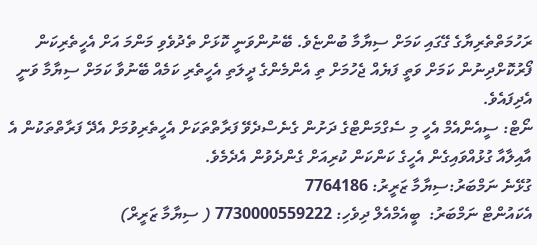ރަހުމަތްތެރިޔާގެ ގޭގައި ކަމަށް ސިޔާމާ ބުންޏެވެ. ބޭނުންވަނީ ކޮޅަށް ތެދުވެވި މަންމަ އަށް އެހީތެރިކަން ފޯރުކޮށްދިނުން ކަމަށް ވަތީ ފަޔެއް ޖެހުމަށް ތި އެންމެންގެ ދީލަތި އެހީތެރި ކަމެއް ބޭނުވާ ކަމަށް ސިޔާމާ ވަނީ އެދިފައެވެ.
ނޯޓް: ސީއެންއެމް އެހީ މި ސެގްމަންޓްގެ ދަށުން ގެނެސްދެވޭ ފަރާތްތަކަށް އެހީތެރިވުމަށް އެދޭ ފަރާތްތަކުން އެ އާއިލާއާ ގުޅުއްވައިގެން އެހީގެ ކަންކަން ކުރިއަށް ގެންދެވުން އެދެމެވެ.
ގުޅޭނެ ނަމްބަރު:ސިޔާމާ ޒަރީރު: 7764186
އެކައުންޓް ނަމްބަރު:  ބީއެމްއެލް ދިވެހި: 7730000559222 ( ސިޔާމާ ޒަރީރް)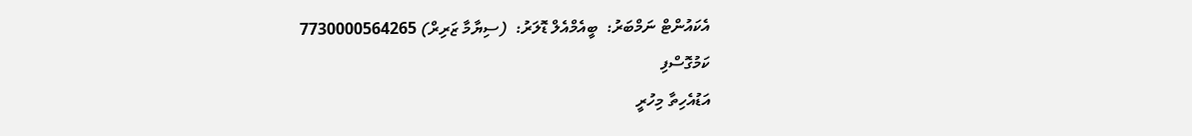އެކައުންޓް ނަމްބަރު:  ބީއެމްއެލް ޑޮލަރު:  (ސިޔާމާ ޒަރިރް) 7730000564265
ކަމުގޮސްފި
އަޑުއެހިތާ މިހުރީ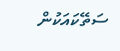ސަތޭކައަކުން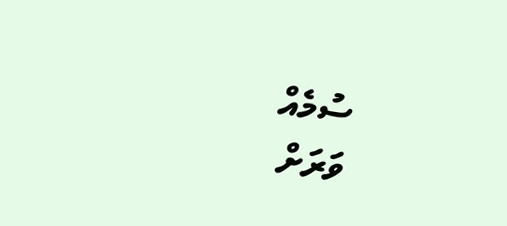ސުމެއް
ވަރަށް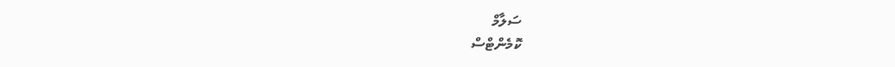ސަލާމް
ކޮމެންޓްސް